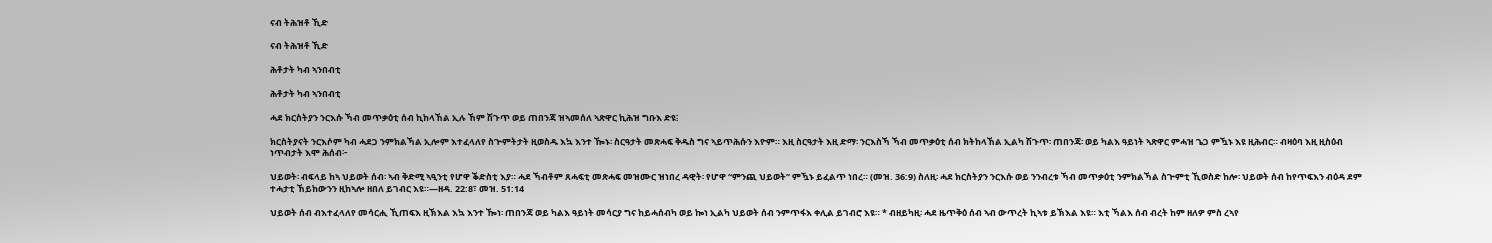ናብ ትሕዝቶ ኺድ

ናብ ትሕዝቶ ኺድ

ሕቶታት ካብ ኣንበብቲ

ሕቶታት ካብ ኣንበብቲ

ሓደ ክርስትያን ንርእሱ ኻብ መጥቃዕቲ ሰብ ኪከላኸል ኢሉ ኸም ሽጉጥ ወይ ጠበንጃ ዝኣመሰለ ኣጽዋር ኪሕዝ ግቡእ ድዩ፧

ክርስትያናት ንርእሶም ካብ ሓደጋ ንምክልኻል ኢሎም እተፈላለየ ስጕምትታት ዚወስዱ እኳ እንተ ዀኑ፡ ስርዓታት መጽሓፍ ቅዱስ ግና ኣይጥሕሱን እዮም። እዚ ስርዓታት እዚ ድማ፡ ንርእስኻ ኻብ መጥቃዕቲ ሰብ ክትከላኸል ኢልካ ሽጉጥ፡ ጠበንጃ፡ ወይ ካልእ ዓይነት ኣጽዋር ምሓዝ ጌጋ ምዃኑ እዩ ዚሕብር። ብዛዕባ እዚ ዚስዕብ ነጥብታት እሞ ሕሰብ፦

ህይወት፡ ብፍላይ ከኣ ህይወት ሰብ፡ ኣብ ቅድሚ ኣዒንቲ የሆዋ ቕድስቲ እያ። ሓደ ኻብቶም ጸሓፍቲ መጽሓፍ መዝሙር ዝነበረ ዳዊት፡ የሆዋ “ምንጪ ህይወት” ምዃኑ ይፈልጥ ነበረ። (መዝ. 36:9) ስለዚ፡ ሓደ ክርስትያን ንርእሱ ወይ ንንብረቱ ኻብ መጥቃዕቲ ንምክልኻል ስጕምቲ ኺወስድ ከሎ፡ ህይወት ሰብ ከየጥፍእን ብዕዳ ደም ተሓታቲ ኸይከውንን ዚከኣሎ ዘበለ ይገብር እዩ።—ዘዳ. 22:8፣ መዝ. 51:14

ህይወት ሰብ ብእተፈላለየ መሳርሒ ኺጠፍእ ዚኽእል እኳ እንተ ዀነ፡ ጠበንጃ ወይ ካልእ ዓይነት መሳርያ ግና ከይሓሰብካ ወይ ኰነ ኢልካ ህይወት ሰብ ንምጥፋእ ቀሊል ይገብሮ እዩ። * ብዘይካዚ፡ ሓደ ዜጥቅዕ ሰብ ኣብ ውጥረት ኪኣቱ ይኽእል እዩ። እቲ ኻልእ ሰብ ብረት ከም ዘለዎ ምስ ረኣየ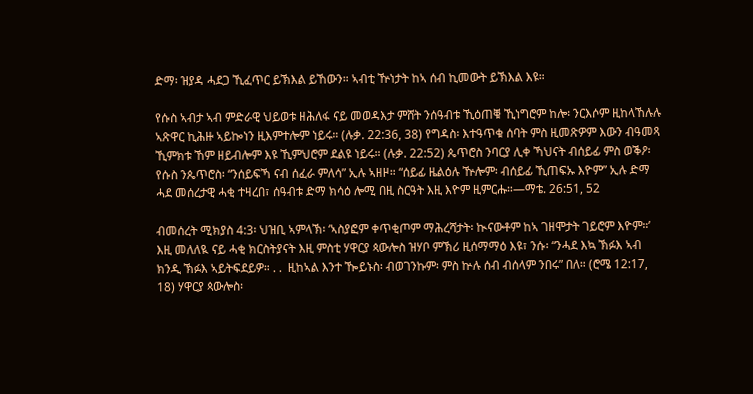ድማ፡ ዝያዳ ሓደጋ ኺፈጥር ይኽእል ይኸውን። ኣብቲ ዅነታት ከኣ ሰብ ኪመውት ይኽእል እዩ።

የሱስ ኣብታ ኣብ ምድራዊ ህይወቱ ዘሕለፋ ናይ መወዳእታ ምሸት ንሰዓብቱ ኺዕጠቑ ኺነግሮም ከሎ፡ ንርእሶም ዚከላኸሉሉ ኣጽዋር ኪሕዙ ኣይኰነን ዚእምተሎም ነይሩ። (ሉቃ. 22:36, 38) የግዳስ፡ እተዓጥቁ ሰባት ምስ ዚመጽዎም እውን ብዓመጻ ኺምክቱ ኸም ዘይብሎም እዩ ኺምህሮም ደልዩ ነይሩ። (ሉቃ. 22:52) ጴጥሮስ ንባርያ ሊቀ ኻህናት ብሰይፊ ምስ ወቕዖ፡ የሱስ ንጴጥሮስ፡ “ንሰይፍኻ ናብ ሰፈራ ምለሳ” ኢሉ ኣዘዞ። “ሰይፊ ዜልዕሉ ዅሎም፡ ብሰይፊ ኺጠፍኡ እዮም” ኢሉ ድማ ሓደ መሰረታዊ ሓቂ ተዛረበ፣ ሰዓብቱ ድማ ክሳዕ ሎሚ በዚ ስርዓት እዚ እዮም ዚምርሑ።—ማቴ. 26:51, 52

ብመሰረት ሚክያስ 4:3፡ ህዝቢ ኣምላኽ፡ ‘ኣስያፎም ቀጥቂጦም ማሕረሻታት፡ ኲናውቶም ከኣ ገዘሞታት ገይሮም እዮም።’ እዚ መለለዪ ናይ ሓቂ ክርስትያናት እዚ ምስቲ ሃዋርያ ጳውሎስ ዝሃቦ ምኽሪ ዚሰማማዕ እዩ፣ ንሱ፡ “ንሓደ እኳ ኽፉእ ኣብ ክንዲ ኽፉእ ኣይትፍደይዎ። . .  ዚከኣል እንተ ዀይኑስ፡ ብወገንኩም፡ ምስ ኵሉ ሰብ ብሰላም ንበሩ” በለ። (ሮሜ 12:17, 18) ሃዋርያ ጳውሎስ፡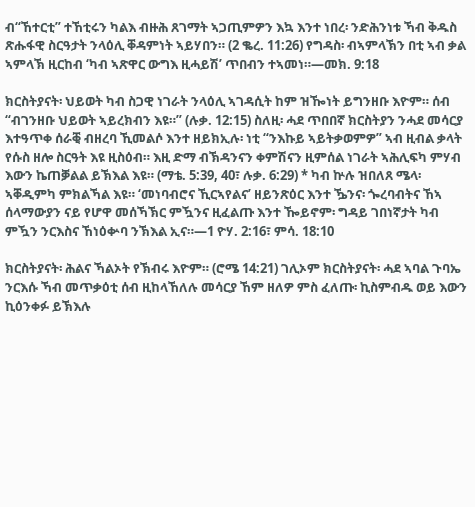ብ“ኸተርቲ” ተኸቲሩን ካልእ ብዙሕ ጸገማት ኣጋጢምዎን እኳ እንተ ነበረ፡ ንድሕንነቱ ኻብ ቅዱስ ጽሑፋዊ ስርዓታት ንላዕሊ ቐዳምነት ኣይሃበን። (2 ቈረ. 11:26) የግዳስ፡ ብኣምላኽን በቲ ኣብ ቃል ኣምላኽ ዚርከብ ‘ካብ ኣጽዋር ውግእ ዚሓይሽ’ ጥበብን ተኣመነ።—መክ. 9:18

ክርስትያናት፡ ህይወት ካብ ስጋዊ ነገራት ንላዕሊ ኣገዳሲት ከም ዝዀነት ይግንዘቡ እዮም። ሰብ “ብገንዘቡ ህይወት ኣይረክብን እዩ።” (ሉቃ. 12:15) ስለዚ፡ ሓደ ጥበበኛ ክርስትያን ንሓደ መሳርያ እተዓጥቀ ሰራቒ ብዘረባ ኺመልሶ እንተ ዘይክኢሉ፡ ነቲ “ንእኩይ ኣይትቃወምዎ” ኣብ ዚብል ቃላት የሱስ ዘሎ ስርዓት እዩ ዚስዕብ። እዚ ድማ ብኽዳንናን ቀምሽናን ዚምሰል ነገራት ኣሕሊፍካ ምሃብ እውን ኬጠቓልል ይኽእል እዩ። (ማቴ. 5:39, 40፣ ሉቃ. 6:29) * ካብ ኵሉ ዝበለጸ ሜላ፡ ኣቐዲምካ ምክልኻል እዩ። ‘መነባብሮና ኺርኣየልና’ ዘይንጽዕር እንተ ዄንና፡ ጐረባብትና ኸኣ ሰላማውያን ናይ የሆዋ መሰኻኽር ምዃንና ዚፈልጡ እንተ ዀይኖም፡ ግዳይ ገበነኛታት ካብ ምዃን ንርእስና ኸነዕቍባ ንኽእል ኢና።—1 ዮሃ. 2:16፣ ምሳ. 18:10

ክርስትያናት፡ ሕልና ኻልኦት የኽብሩ እዮም። (ሮሜ 14:21) ገሊኦም ክርስትያናት፡ ሓደ ኣባል ጉባኤ ንርእሱ ኻብ መጥቃዕቲ ሰብ ዚከላኸለሉ መሳርያ ኸም ዘለዎ ምስ ፈለጡ፡ ኪስምብዱ ወይ እውን ኪዕንቀፉ ይኽእሉ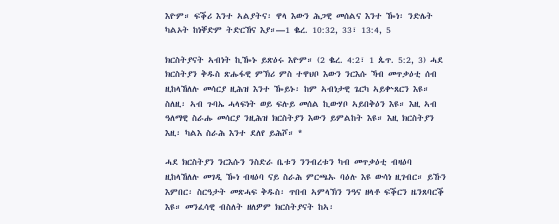እዮም። ፍቕሪ እንተ ኣልያትና፡ ዋላ እውን ሕጋዊ መሰልና እንተ ዀነ፡ ንድሌት ካልኦት ከነቐድም ትድርኸና እያ።—1 ቈረ. 10:32, 33፣ 13:4, 5

ክርስትያናት ኣብነት ኪዀኑ ይጽዕሩ እዮም። (2 ቈረ. 4:2፣ 1 ጴጥ. 5:2, 3) ሓደ ክርስትያን ቅዱስ ጽሑፋዊ ምኽሪ ምስ ተዋህቦ እውን ንርእሱ ኻብ መጥቃዕቲ ሰብ ዚከላኸለሉ መሳርያ ዚሕዝ እንተ ዀይኑ፡ ከም ኣብነታዊ ጌርካ ኣይቍጸርን እዩ። ስለዚ፡ ኣብ ጉባኤ ሓላፍነት ወይ ፍሉይ መሰል ኪውሃቦ ኣይበቅዕን እዩ። እዚ ኣብ ዓለማዊ ስራሑ መሳርያ ንዚሕዝ ክርስትያን እውን ይምልከት እዩ። እዚ ክርስትያን እዚ፡ ካልእ ስራሕ እንተ ደለየ ይሕሾ። *

ሓደ ክርስትያን ንርእሱን ንስድራ ቤቱን ንንብረቱን ካብ መጥቃዕቲ ብዛዕባ ዚከላኸለሉ መገዲ ዀነ ብዛዕባ ናይ ስራሕ ምርጫኡ ባዕሉ እዩ ውሳነ ዚገብር። ይኹን እምበር፡ ስርዓታት መጽሓፍ ቅዱስ፡ ጥበብ ኣምላኽን ንዓና ዘላቶ ፍቕርን ዜንጸባርቕ እዩ። መንፈሳዊ ብስለት ዘለዎም ክርስትያናት ከኣ፡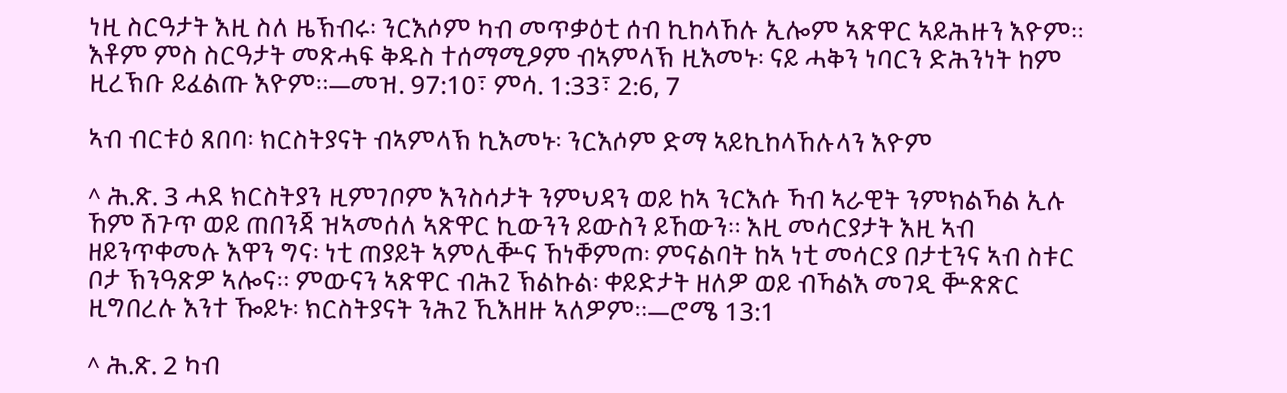ነዚ ስርዓታት እዚ ስለ ዜኽብሩ፡ ንርእሶም ካብ መጥቃዕቲ ሰብ ኪከላኸሉ ኢሎም ኣጽዋር ኣይሕዙን እዮም። እቶም ምስ ስርዓታት መጽሓፍ ቅዱስ ተሰማሚዖም ብኣምላኽ ዚእመኑ፡ ናይ ሓቅን ነባርን ድሕንነት ከም ዚረኽቡ ይፈልጡ እዮም።—መዝ. 97:10፣ ምሳ. 1:33፣ 2:6, 7

ኣብ ብርቱዕ ጸበባ፡ ክርስትያናት ብኣምላኽ ኪእመኑ፡ ንርእሶም ድማ ኣይኪከላኸሉላን እዮም

^ ሕ.ጽ. 3 ሓደ ክርስትያን ዚምገቦም እንስሳታት ንምህዳን ወይ ከኣ ንርእሱ ኻብ ኣራዊት ንምክልኻል ኢሉ ኸም ሽጉጥ ወይ ጠበንጃ ዝኣመሰለ ኣጽዋር ኪውንን ይውስን ይኸውን። እዚ መሳርያታት እዚ ኣብ ዘይንጥቀመሉ እዋን ግና፡ ነቲ ጠያይት ኣምሊቝና ኸነቐምጦ፡ ምናልባት ከኣ ነቲ መሳርያ በታቲንና ኣብ ስቱር ቦታ ኽንዓጽዎ ኣሎና። ምውናን ኣጽዋር ብሕጊ ኽልኩል፡ ቀይድታት ዘለዎ ወይ ብኻልእ መገዲ ቝጽጽር ዚግበረሉ እንተ ዀይኑ፡ ክርስትያናት ንሕጊ ኺእዘዙ ኣለዎም።—ሮሜ 13:1

^ ሕ.ጽ. 2 ካብ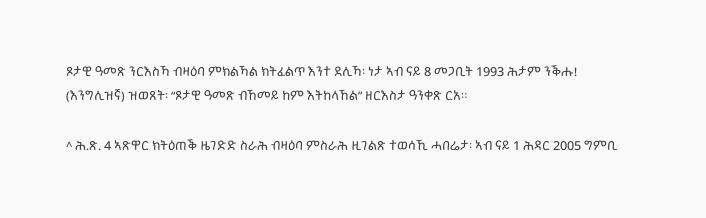ጾታዊ ዓመጽ ንርእስኻ ብዛዕባ ምክልኻል ክትፈልጥ እንተ ደሊኻ፡ ነታ ኣብ ናይ 8 መጋቢት 1993 ሕታም ንቕሑ! (እንግሊዝኛ) ዝወጸት፡ “ጾታዊ ዓመጽ ብኸመይ ከም እትከላኸል” ዘርእስታ ዓንቀጽ ርአ።

^ ሕ.ጽ. 4 ኣጽዋር ክትዕጠቕ ዜገድድ ስራሕ ብዛዕባ ምስራሕ ዚገልጽ ተወሳኺ ሓበሬታ፡ ኣብ ናይ 1 ሕዳር 2005 ግምቢ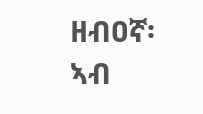ዘብዐኛ፡ ኣብ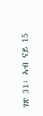ገጽ 31፡ ኣብ ናይ 15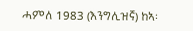ሓምለ 1983 (እንግሊዝኛ) ከኣ፡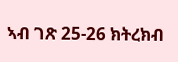ኣብ ገጽ 25-26 ክትረክብ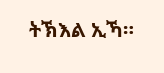ትኽእል ኢኻ።